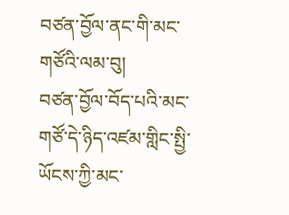བཙན་བྱོལ་ནང་གི་མང་གཙོའི་ལམ་བུ།
བཙན་བྱོལ་བོད་པའི་མང་གཙོ་དེ་ཉིད་འཛམ་གླིང་སྤྱི་ཡོངས་ཀྱི་མང་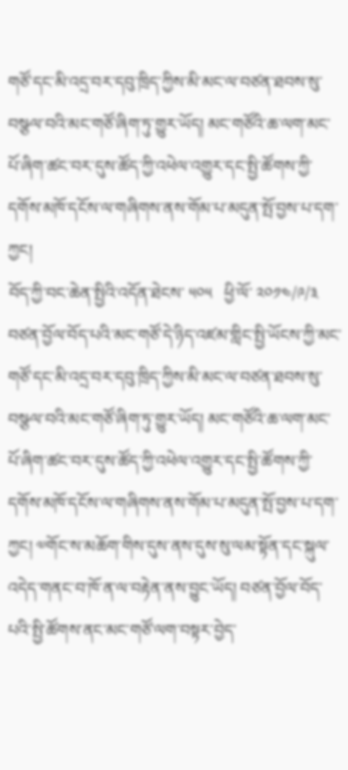གཙོ་དང་མི་འདྲ་བར་དབུ་ཁྲིད་ཀྱིས་མི་མང་ལ་བཙན་ཐབས་སུ་བསྩལ་བའི་མང་གཙོ་ཞིག་ཏུ་གྱུར་ཡོད། མང་གཙོའི་ཆ་ལག་མང་པོ་ཞིག་ཚང་བར་དུས་ཚོད་ཀྱི་འཕེལ་འགྱུར་དང་སྤྱི་ཚོགས་ཀྱི་དགོས་མཁོ་དངོས་ལ་གཞིགས་ནས་གོམ་པ་མདུན་སྤོ་བྱས་པ་དག་ཀྱང།
བོད་ཀྱི་བང་ཆེན་སྤྱིའི་འདོན་ཐེངས་ ༥༠༥   ཕྱི་ལོ་ ༢༠༡༤/༩/༣
བཙན་བྱོལ་བོད་པའི་མང་གཙོ་དེ་ཉིད་འཛམ་གླིང་སྤྱི་ཡོངས་ཀྱི་མང་གཙོ་དང་མི་འདྲ་བར་དབུ་ཁྲིད་ཀྱིས་མི་མང་ལ་བཙན་ཐབས་སུ་བསྩལ་བའི་མང་གཙོ་ཞིག་ཏུ་གྱུར་ཡོད། མང་གཙོའི་ཆ་ལག་མང་པོ་ཞིག་ཚང་བར་དུས་ཚོད་ཀྱི་འཕེལ་འགྱུར་དང་སྤྱི་ཚོགས་ཀྱི་དགོས་མཁོ་དངོས་ལ་གཞིགས་ནས་གོམ་པ་མདུན་སྤོ་བྱས་པ་དག་ཀྱང། ༧གོང་ས་མཆོག་གིས་དུས་ནས་དུས་སུ་ལམ་སྟོན་དང་སྐུལ་འདེད་གནང་བ་ཁོ་ན་ལ་བརྟེན་ནས་བྱུང་ཡོད། བཙན་བྱོལ་བོད་པའི་སྤྱི་ཚོགས་ནང་མང་གཙོ་ལག་བསྟར་བྱེད་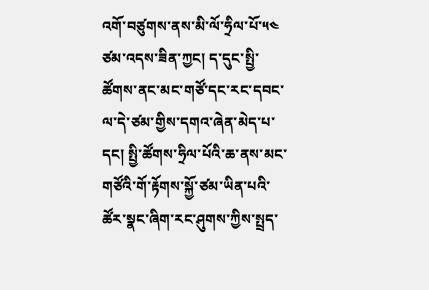འགོ་བཙུགས་ནས་མི་ལོ་ཧྲིལ་པོ་༥༤ ཙམ་འདས་ཟིན་ཀྱང། ད་དུང་སྤྱི་ཚོགས་ནང་མང་གཙོ་དང་རང་དབང་ལ་དེ་ཙམ་གྱིས་དགའ་ཞེན་མེད་པ་དང། སྤྱི་ཚོགས་ཧྲིལ་པོའི་ཆ་ནས་མང་གཙོའི་གོ་རྟོགས་སྐྱོ་ཙམ་ཡིན་པའི་ཚོར་སྣང་ཞིག་རང་ཤུགས་ཀྱིས་སྤྲད་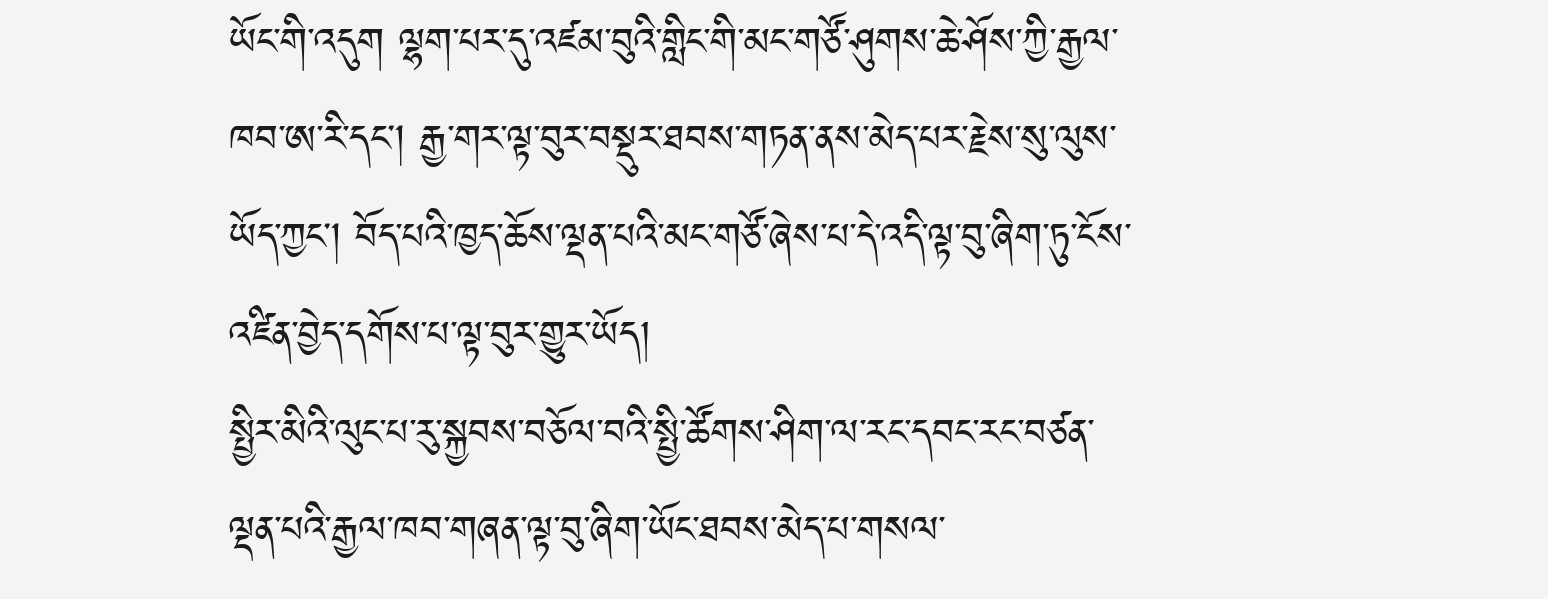ཡོང་གི་འདུག ལྷག་པར་དུ་འཛམ་བུའི་གླིང་གི་མང་གཙོ་ཤུགས་ཆེ་ཤོས་ཀྱི་རྒྱལ་ཁབ་ཨ་རི་དང། རྒྱ་གར་ལྟ་བུར་བསྡུར་ཐབས་གཏན་ནས་མེད་པར་རྗེས་སུ་ལུས་ཡོད་ཀྱང། བོད་པའི་ཁྱད་ཆོས་ལྡན་པའི་མང་གཙོ་ཞེས་པ་དེ་འདི་ལྟ་བུ་ཞིག་ཏུ་ངོས་འཛིན་བྱེད་དགོས་པ་ལྟ་བུར་གྱུར་ཡོད།
སྤྱིར་མིའི་ལུང་པ་རུ་སྐྱབས་བཅོལ་བའི་སྤྱི་ཚོགས་ཤིག་ལ་རང་དབང་རང་བཙན་ལྡན་པའི་རྒྱལ་ཁབ་གཞན་ལྟ་བུ་ཞིག་ཡོང་ཐབས་མེད་པ་གསལ་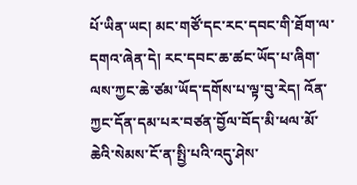པོ་ཡིན་ཡང། མང་གཙོ་དང་རང་དབང་གི་ཐོག་ལ་དགའ་ཞེན་དེ། རང་དབང་ཆ་ཚང་ཡོད་པ་ཞིག་ལས་ཀྱང་ཆེ་ཙམ་ཡོད་དགོས་པ་ལྟ་བུ་རེད། འོན་ཀྱང་དོན་དམ་པར་བཙན་བྱོལ་བོད་མི་ཕལ་མོ་ཆེའི་སེམས་ངོ་ན་སྤྱི་པའི་འདུ་ཤེས་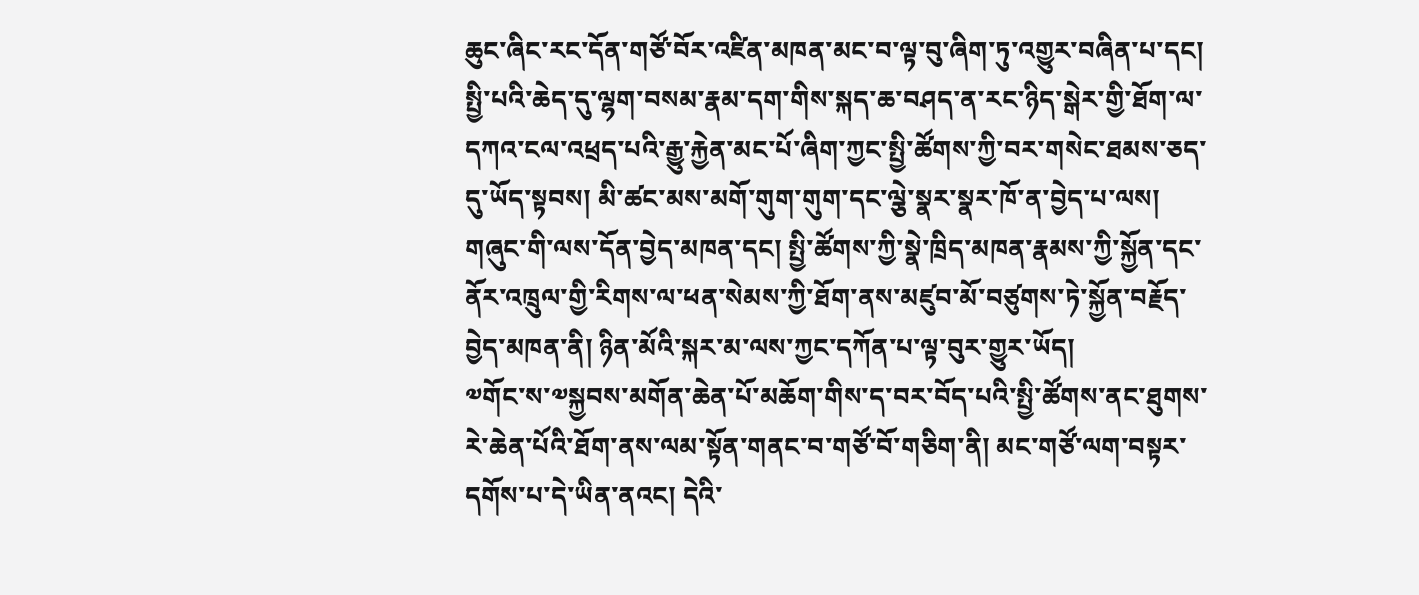ཆུང་ཞིང་རང་དོན་གཙོ་བོར་འཛིན་མཁན་མང་བ་ལྟ་བུ་ཞིག་ཏུ་འགྱུར་བཞིན་པ་དང། སྤྱི་པའི་ཆེད་དུ་ལྷག་བསམ་རྣམ་དག་གིས་སྐད་ཆ་བཤད་ན་རང་ཉིད་སྒེར་གྱི་ཐོག་ལ་དཀའ་ངལ་འཕྲད་པའི་རྒྱུ་རྐྱེན་མང་པོ་ཞིག་ཀྱང་སྤྱི་ཚོགས་ཀྱི་བར་གསེང་ཐམས་ཅད་དུ་ཡོད་སྟབས། མི་ཚང་མས་མགོ་གུག་གུག་དང་ལྕེ་སྣར་སྣར་ཁོ་ན་བྱེད་པ་ལས། གཞུང་གི་ལས་དོན་བྱེད་མཁན་དང། སྤྱི་ཚོགས་ཀྱི་སྣེ་ཁྲིད་མཁན་རྣམས་ཀྱི་སྐྱོན་དང་ནོར་འཁྲུལ་གྱི་རིགས་ལ་ཕན་སེམས་ཀྱི་ཐོག་ནས་མཛུབ་མོ་བཙུགས་ཏེ་སྐྱོན་བརྗོད་བྱེད་མཁན་ནི། ཉིན་མོའི་སྐར་མ་ལས་ཀྱང་དཀོན་པ་ལྟ་བུར་གྱུར་ཡོད།
༧གོང་ས་༧སྐྱབས་མགོན་ཆེན་པོ་མཆོག་གིས་ད་བར་བོད་པའི་སྤྱི་ཚོགས་ནང་ཐུགས་རེ་ཆེན་པོའི་ཐོག་ནས་ལམ་སྟོན་གནང་བ་གཙོ་བོ་གཅིག་ནི། མང་གཙོ་ལག་བསྟར་དགོས་པ་དེ་ཡིན་ནའང། དེའི་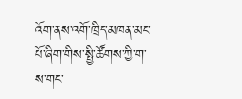འོག་ནས་འགོ་ཁྲིད་མཁན་མང་པོ་ཞིག་གིས་སྤྱི་ཚོགས་ཀྱི་ག་ས་གང་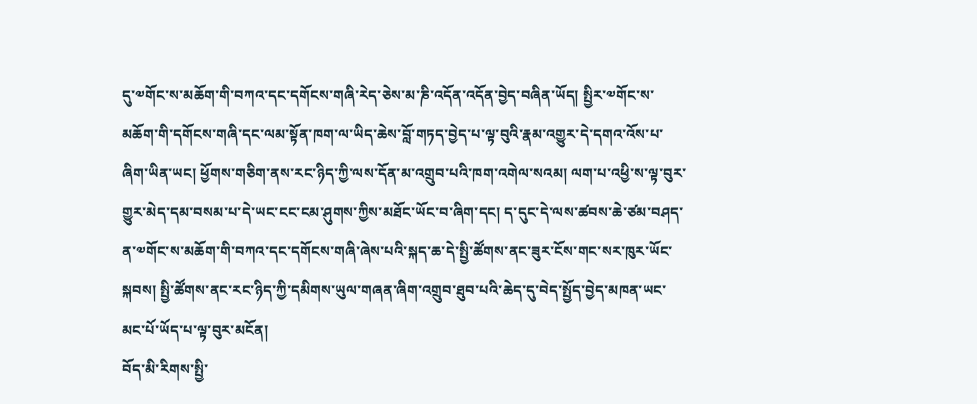དུ་༧གོང་ས་མཆོག་གི་བཀའ་དང་དགོངས་གཞི་རེད་ཅེས་མ་ཎི་འདོན་འདོན་བྱེད་བཞིན་ཡོད། སྤྱིར་༧གོང་ས་མཆོག་གི་དགོངས་གཞི་དང་ལམ་སྟོན་ཁག་ལ་ཡིད་ཆེས་བློ་གཏད་བྱེད་པ་ལྟ་བུའི་རྣམ་འགྱུར་དེ་དགའ་འོས་པ་ཞིག་ཡིན་ཡང། ཕྱོགས་གཅིག་ནས་རང་ཉིད་ཀྱི་ལས་དོན་མ་འགྲུབ་པའི་ཁག་འགེལ་སའམ། ལག་པ་འཕྱི་ས་ལྟ་བུར་གྱུར་མེད་དམ་བསམ་པ་དེ་ཡང་ངང་ངམ་ཤུགས་ཀྱིས་མཐོང་ཡོང་བ་ཞིག་དང། ད་དུང་དེ་ལས་ཚབས་ཆེ་ཙམ་བཤད་ན་༧གོང་ས་མཆོག་གི་བཀའ་དང་དགོངས་གཞི་ཞེས་པའི་སྐད་ཆ་དེ་སྤྱི་ཚོགས་ནང་ཟུར་ངོས་གང་སར་ཁུར་ཡོང་སྐབས། སྤྱི་ཚོགས་ནང་རང་ཉིད་ཀྱི་དམིགས་ཡུལ་གཞན་ཞིག་འགྲུབ་ཐུབ་པའི་ཆེད་དུ་བེད་སྤྱོད་བྱེད་མཁན་ཡང་མང་པོ་ཡོད་པ་ལྟ་བུར་མངོན།
བོད་མི་རིགས་སྤྱི་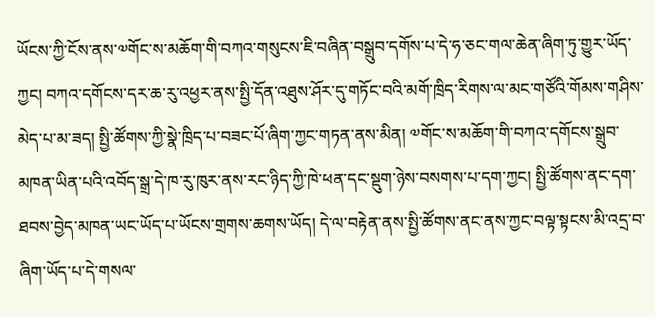ཡོངས་ཀྱི་ངོས་ནས་༧གོང་ས་མཆོག་གི་བཀའ་གསུངས་ཇི་བཞིན་བསྒྲུབ་དགོས་པ་དེ་ཧ་ཅང་གལ་ཆེན་ཞིག་ཏུ་གྱུར་ཡོད་ཀྱང། བཀའ་དགོངས་དར་ཆ་རུ་འཕྱར་ནས་སྤྱི་དོན་འཐུས་ཤོར་དུ་གཏོང་བའི་མགོ་ཁྲིད་རིགས་ལ་མང་གཙོའི་གོམས་གཤིས་མེད་པ་མ་ཟད། སྤྱི་ཚོགས་ཀྱི་སྣེ་ཁྲིད་པ་བཟང་པོ་ཞིག་ཀྱང་གཏན་ནས་མིན། ༧གོང་ས་མཆོག་གི་བཀའ་དགོངས་སྒྲུབ་མཁན་ཡིན་པའི་འབོད་སྒྲ་དེ་ཁ་རུ་ཁུར་ནས་རང་ཉིད་ཀྱི་ཁེ་ཕན་དང་སྡུག་ཉེས་བསགས་པ་དག་ཀྱང། སྤྱི་ཚོགས་ནང་དག་ཐབས་བྱེད་མཁན་ཡང་ཡོད་པ་ཡོངས་གྲགས་ཆགས་ཡོད། དེ་ལ་བརྟེན་ནས་སྤྱི་ཚོགས་ནང་ནས་ཀྱང་བལྟ་སྟངས་མི་འདྲ་བ་ཞིག་ཡོད་པ་དེ་གསལ་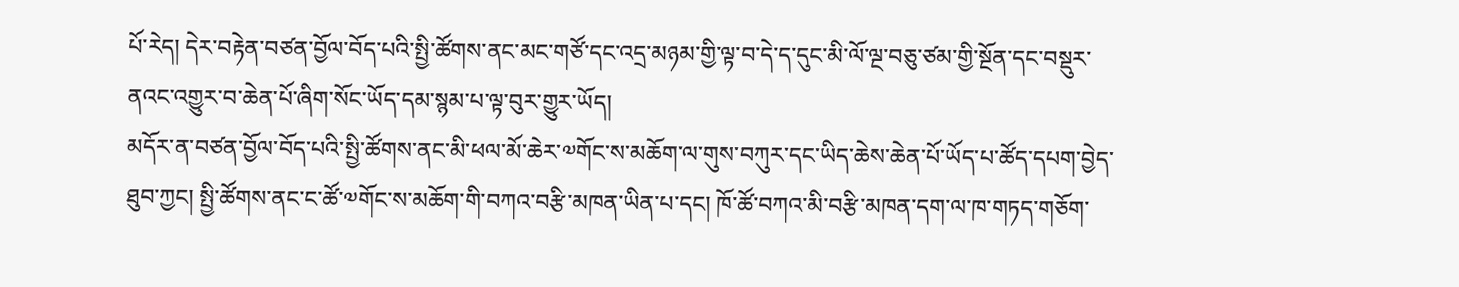པོ་རེད། དེར་བརྟེན་བཙན་བྱོལ་བོད་པའི་སྤྱི་ཚོགས་ནང་མང་གཙོ་དང་འདྲ་མཉམ་གྱི་ལྟ་བ་དེ་ད་དུང་མི་ལོ་ལྔ་བཅུ་ཙམ་གྱི་སྔོན་དང་བསྡུར་ནའང་འགྱུར་བ་ཆེན་པོ་ཞིག་སོང་ཡོད་དམ་སྙམ་པ་ལྟ་བུར་གྱུར་ཡོད།
མདོར་ན་བཙན་བྱོལ་བོད་པའི་སྤྱི་ཚོགས་ནང་མི་ཕལ་མོ་ཆེར་༧གོང་ས་མཆོག་ལ་གུས་བཀུར་དང་ཡིད་ཆེས་ཆེན་པོ་ཡོད་པ་ཚོད་དཔག་བྱེད་ཐུབ་ཀྱང། སྤྱི་ཚོགས་ནང་ང་ཚོ་༧གོང་ས་མཆོག་གི་བཀའ་བརྩི་མཁན་ཡིན་པ་དང། ཁོ་ཚོ་བཀའ་མི་བརྩི་མཁན་དག་ལ་ཁ་གཏད་གཅོག་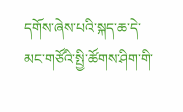དགོས་ཞེས་པའི་སྐད་ཆ་དེ་མང་གཙོའི་སྤྱི་ཚོགས་ཤིག་གི་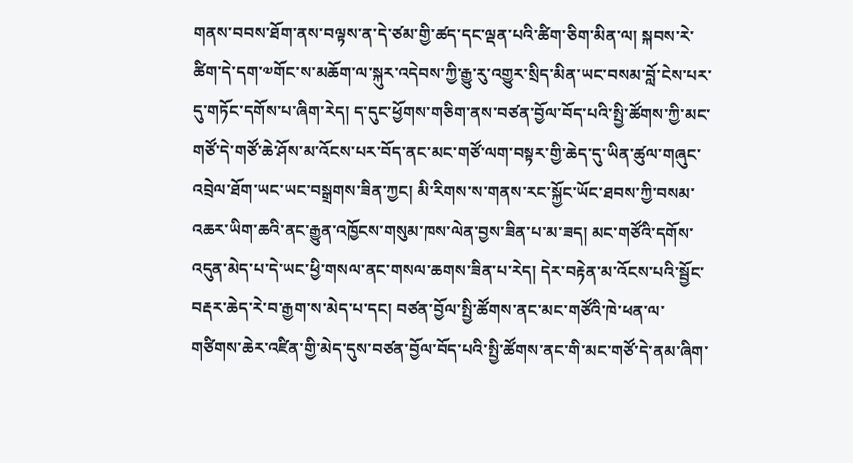གནས་བབས་ཐོག་ནས་བལྟས་ན་དེ་ཙམ་གྱི་ཚད་དང་ལྡན་པའི་ཚིག་ཅིག་མིན་ལ། སྐབས་རེ་ཚིག་དེ་དག་༧གོང་ས་མཆོག་ལ་སྐུར་འདེབས་ཀྱི་རྒྱུ་རུ་འགྱུར་སྲིད་མིན་ཡང་བསམ་བློ་ངེས་པར་དུ་གཏོང་དགོས་པ་ཞིག་རེད། ད་དུང་ཕྱོགས་གཅིག་ནས་བཙན་བྱོལ་བོད་པའི་སྤྱི་ཚོགས་ཀྱི་མང་གཙོ་དེ་གཙོ་ཆེ་ཤོས་མ་འོངས་པར་བོད་ནང་མང་གཙོ་ལག་བསྟར་གྱི་ཆེད་དུ་ཡིན་ཚུལ་གཞུང་འབྲེལ་ཐོག་ཡང་ཡང་བསྒྲགས་ཟིན་ཀྱང། མི་རིགས་ས་གནས་རང་སྐྱོང་ཡོང་ཐབས་ཀྱི་བསམ་འཆར་ཡིག་ཆའི་ནང་རྒྱུན་འཁྱོངས་གསུམ་ཁས་ལེན་བྱས་ཟིན་པ་མ་ཟད། མང་གཙོའི་དགོས་འདུན་མེད་པ་དེ་ཡང་ཕྱི་གསལ་ནང་གསལ་ཆགས་ཟིན་པ་རེད། དེར་བརྟེན་མ་འོངས་པའི་སྦྱོང་བརྡར་ཆེད་རེ་བ་རྒྱག་ས་མེད་པ་དང། བཙན་བྱོལ་སྤྱི་ཚོགས་ནང་མང་གཙོའི་ཁེ་ཕན་ལ་གཙིགས་ཆེར་འཛིན་གྱི་མེད་དུས་བཙན་བྱོལ་བོད་པའི་སྤྱི་ཚོགས་ནང་གི་མང་གཙོ་དེ་ནམ་ཞིག་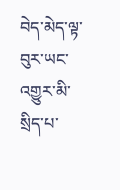བེད་མེད་ལྟ་བུར་ཡང་འགྱུར་མི་སྲིད་པ་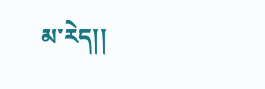མ་རེད།།